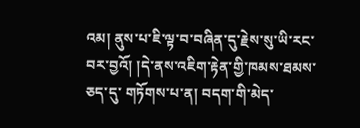འམ། ནུས་པ་ཇི་ལྟ་བ་བཞིན་དུ་རྗེས་སུ་ཡི་རང་བར་བྱའོ། །དེ་ནས་འཇིག་རྟེན་གྱི་ཁམས་ཐམས་ཅད་དུ་ གཏོགས་པ་ན། བདག་གི་མེད་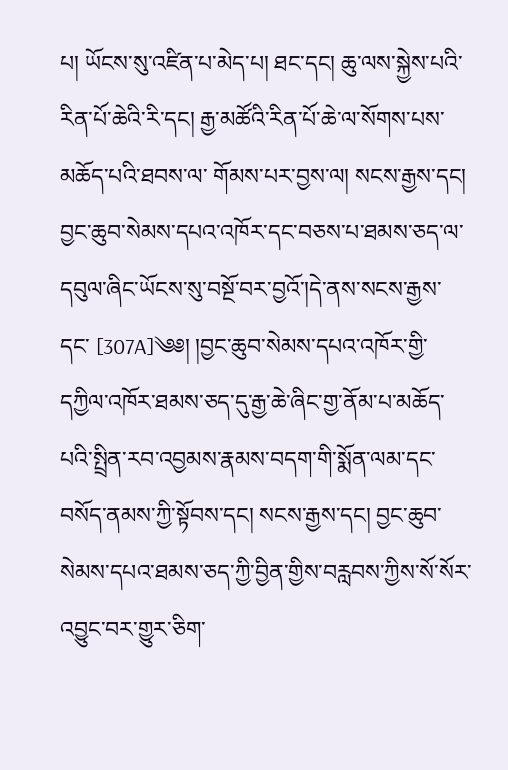པ། ཡོངས་སུ་འཛིན་པ་མེད་པ། ཐང་དང། ཆུ་ལས་སྐྱེས་པའི་རིན་པོ་ཆེའི་རི་དང། རྒྱ་མཚོའི་རིན་པོ་ཆེ་ལ་སོགས་པས་མཆོད་པའི་ཐབས་ལ་ གོམས་པར་བྱས་ལ། སངས་རྒྱས་དང། བྱང་ཆུབ་སེམས་དཔའ་འཁོར་དང་བཅས་པ་ཐམས་ཅད་ལ་དབུལ་ཞིང་ཡོངས་སུ་བསྔོ་བར་བྱའོ་།དེ་ནས་སངས་རྒྱས་དང་ [307A]༄༅། །བྱང་ཆུབ་སེམས་དཔའ་འཁོར་གྱི་དཀྱིལ་འཁོར་ཐམས་ཅད་དུ་རྒྱ་ཆེ་ཞིང་གྱ་ནོམ་པ་མཆོད་པའི་སྤྲིན་རབ་འབྱམས་རྣམས་བདག་གི་སྨོན་ལམ་དང་ བསོད་ནམས་ཀྱི་སྟོབས་དང། སངས་རྒྱས་དང། བྱང་ཆུབ་སེམས་དཔའ་ཐམས་ཅད་ཀྱི་བྱིན་གྱིས་བརླབས་ཀྱིས་སོ་སོར་འབྱུང་བར་གྱུར་ཅིག་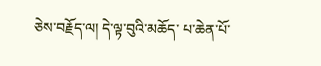ཅེས་བརྗོད་ལ། དེ་ལྟ་བུའི་མཆོད་ པ་ཆེན་པོ་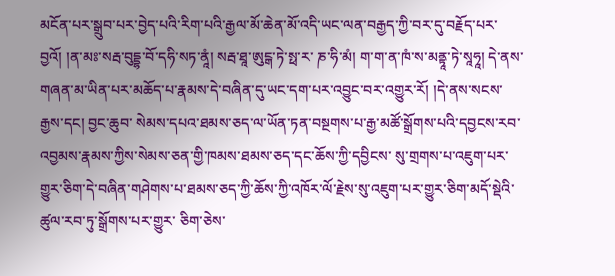མངོན་པར་སྒྲུབ་པར་བྱེད་པའི་རིག་པའི་རྒྱལ་མོ་ཆེན་མོ་འདི་ཡང་ལན་བརྒྱད་ཀྱི་བར་དུ་བརྗོད་པར་བྱའོ། །ན་མཿ་སརྦ་བུདྡྷ་བོ་དཧི་སཏ་ནཱཾ། སརྦ་ཐཱ་ཨུངྒ་ཏེ་སྥ་ར་ ཎ་ཧི་མཾ། ག་ག་ན་ཁཾ་ས་མནྟཱ་ཏེ་སཱཧཱ། དེ་ནས་གཞན་མ་ཡིན་པར་མཆོད་པ་རྣམས་དེ་བཞིན་དུ་ཡང་དག་པར་འབྱུང་བར་འགྱུར་རོ། །དེ་ནས་སངས་རྒྱས་དང། བྱང་ཆུབ་ སེམས་དཔའ་ཐམས་ཅད་ལ་ཡོན་ཏན་བསྔགས་པ་རྒྱ་མཚོ་སྒྲོགས་པའི་དབྱངས་རབ་འབྱམས་རྣམས་ཀྱིས་སེམས་ཅན་གྱི་ཁམས་ཐམས་ཅད་དང་ཆོས་ཀྱི་དབྱིངས་ སུ་གྲགས་པ་འཇུག་པར་གྱུར་ཅིག་དེ་བཞིན་གཤེགས་པ་ཐམས་ཅད་ཀྱི་ཆོས་ཀྱི་འཁོར་ལོ་རྗེས་སུ་འཇུག་པར་གྱུར་ཅིག་མདོ་སྡེའི་ཚུལ་རབ་ཏུ་སྒྲོགས་པར་གྱུར་ ཅིག་ཅེས་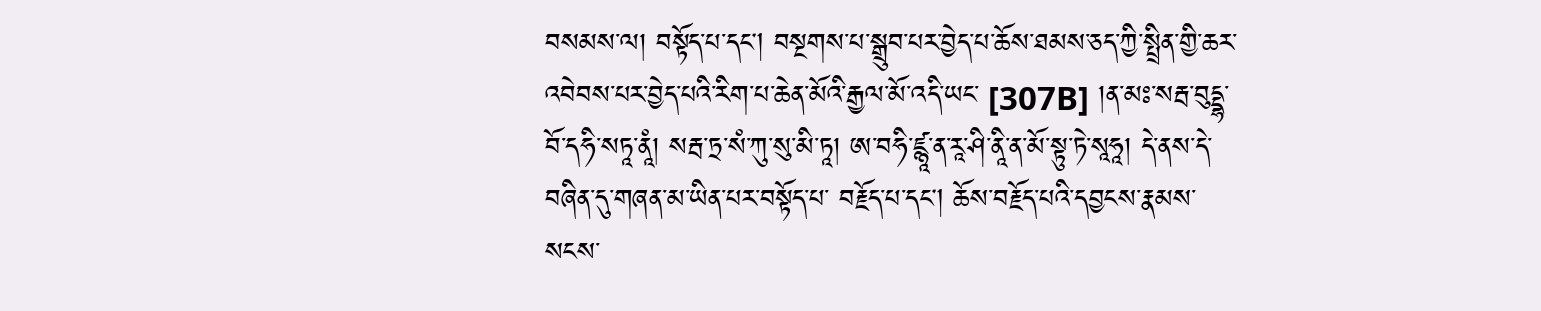བསམས་ལ། བསྟོད་པ་དང། བསྔགས་པ་སྒྲུབ་པར་བྱེད་པ་ཆོས་ཐམས་ཅད་ཀྱི་སྤྲིན་གྱི་ཆར་འབེབས་པར་བྱེད་པའི་རིག་པ་ཆེན་མོའི་རྒྱལ་མོ་འདི་ཡང་ [307B] །ན་མཿ་སརྦ་བུདྡྷ་བོ་དཧི་སཏཱ་ནཱཾ། སརྦ་ཏྲ་སཾ་ཀུ་སུ་མི་ཏཱ། ཨ་བཧི་ཛྙཱ་ན་རཱ་ཤི་ནཱི་ན་མོ་སྟུ་ཏེ་སཱཧཱ། དེ་ནས་དེ་བཞིན་དུ་གཞན་མ་ཡིན་པར་བསྟོད་པ་ བརྗོད་པ་དང། ཆོས་བརྗོད་པའི་དབྱངས་རྣམས་སངས་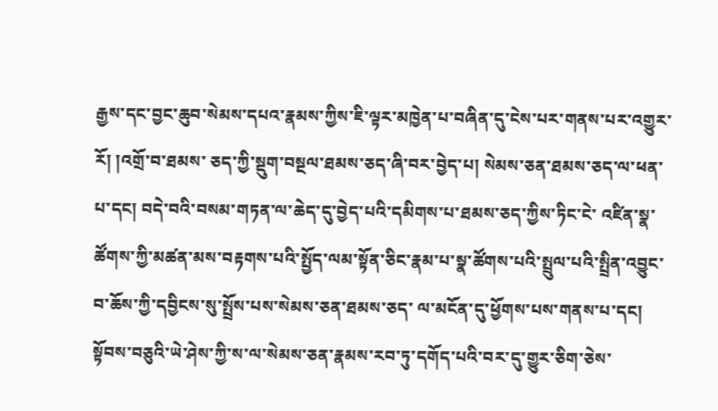རྒྱས་དང་བྱང་ཆུབ་སེམས་དཔའ་རྣམས་ཀྱིས་ཇི་ལྟར་མཁྱེན་པ་བཞིན་དུ་ངེས་པར་གནས་པར་འགྱུར་རོ། །འགྲོ་བ་ཐམས་ ཅད་ཀྱི་སྡུག་བསྔལ་ཐམས་ཅད་ཞི་བར་བྱེད་པ། སེམས་ཅན་ཐམས་ཅད་ལ་ཕན་པ་དང། བདེ་བའི་བསམ་གཏན་ལ་ཆེད་དུ་བྱེད་པའི་དམིགས་པ་ཐམས་ཅད་ཀྱིས་ཏིང་ངེ་ འཛིན་སྣ་ཚོགས་ཀྱི་མཚན་མས་བརྟགས་པའི་སྤྱོད་ལམ་སྟོན་ཅིང་རྣམ་པ་སྣ་ཚོགས་པའི་སྤྲུལ་པའི་སྤྲིན་འབྱུང་བ་ཆོས་ཀྱི་དབྱིངས་སུ་སྤྲོས་པས་སེམས་ཅན་ཐམས་ཅད་ ལ་མངོན་དུ་ཕྱོགས་པས་གནས་པ་དང། སྟོབས་བཅུའི་ཡེ་ཤེས་ཀྱི་ས་ལ་སེམས་ཅན་རྣམས་རབ་ཏུ་དགོད་པའི་བར་དུ་གྱུར་ཅིག་ཅེས་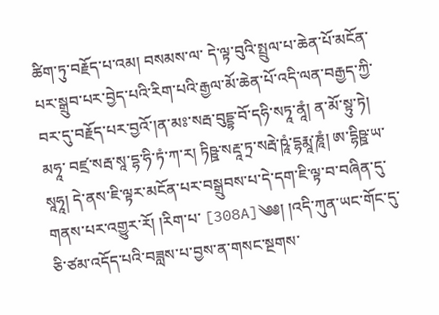ཚིག་ཏུ་བརྗོད་པ་འམ། བསམས་ལ་ དེ་ལྟ་བུའི་སྤྲུལ་པ་ཆེན་པོ་མངོན་པར་སྒྲུབ་པར་བྱེད་པའི་རིག་པའི་རྒྱལ་མོ་ཆེན་པོ་འདི་ལན་བརྒྱད་ཀྱི་བར་དུ་བརྗོད་པར་བྱའོ་།ན་མཿ་སརྦ་བུདྡྷ་བོ་དཧི་སཏཱ་ནཱཾ། ན་མོ་སྟུ་ཏེ། མཧཱ་ བཛྲ་སརྦ་སཱ་དྷ་ཧི་ཏཾ་ཀ་ར། ཏིཥྛ་སརྡཱ་ཏྲ་སརྦེ་ཥཱཾ་དྷརྨཱ་ཎཱཾ། ཨ་དྷིཥྛ་ཡ་སཱཧཱ། དེ་ནས་ཇི་ལྟར་མངོན་པར་བསྒྲུབས་པ་དེ་དག་ཇི་ལྟ་བ་བཞིན་དུ་གནས་པར་འགྱུར་རོ། །རིག་པ་ [308A]༄༅། །འདི་ཀུན་ཡང་གོང་དུ་ཅི་ཙམ་འདོད་པའི་བཟླས་པ་བྱས་ན་གསང་སྔགས་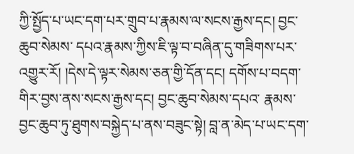ཀྱི་སྤྱོད་པ་ཡང་དག་པར་གྲུབ་པ་རྣམས་ལ་སངས་རྒྱས་དང། བྱང་ཆུབ་སེམས་ དཔའ་རྣམས་ཀྱིས་ཇི་ལྟ་བ་བཞིན་དུ་གཟིགས་པར་འགྱུར་རོ། །དེས་དེ་ལྟར་སེམས་ཅན་གྱི་དོན་དང། དགོས་པ་བདག་གིར་བྱས་ནས་སངས་རྒྱས་དང། བྱང་ཆུབ་སེམས་དཔའ་ རྣམས་བྱང་ཆུབ་ཏུ་ཐུགས་བསྐྱེད་པ་ནས་བཟུང་སྟེ། བླ་ན་མེད་པ་ཡང་དག་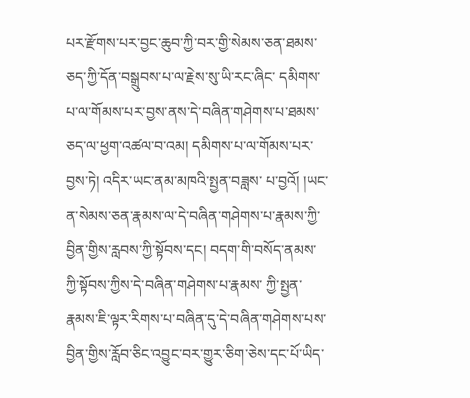པར་རྫོགས་པར་བྱང་ཆུབ་ཀྱི་བར་གྱི་སེམས་ཅན་ཐམས་ཅད་ཀྱི་དོན་བསྒྲུབས་པ་ལ་རྗེས་སུ་ཡི་རང་ཞིང་ དམིགས་པ་ལ་གོམས་པར་བྱས་ནས་དེ་བཞིན་གཤེགས་པ་ཐམས་ཅད་ལ་ཕྱག་འཚལ་བ་འམ། དམིགས་པ་ལ་གོམས་པར་བྱས་ཏེ། འདིར་ཡང་ནམ་མཁའི་སྤྱན་བཟླས་ པ་བྱའོ། །ཡང་ན་སེམས་ཅན་རྣམས་ལ་དེ་བཞིན་གཤེགས་པ་རྣམས་ཀྱི་བྱིན་གྱིས་རླབས་ཀྱི་སྟོབས་དང། བདག་གི་བསོད་ནམས་ཀྱི་སྟོབས་ཀྱིས་དེ་བཞིན་གཤེགས་པ་རྣམས་ ཀྱི་སྤྱན་རྣམས་ཇི་ལྟར་རིགས་པ་བཞིན་དུ་དེ་བཞིན་གཤེགས་པས་བྱིན་གྱིས་རློབ་ཅིང་འབྱུང་བར་གྱུར་ཅིག་ཅེས་དང་པོ་ཡིད་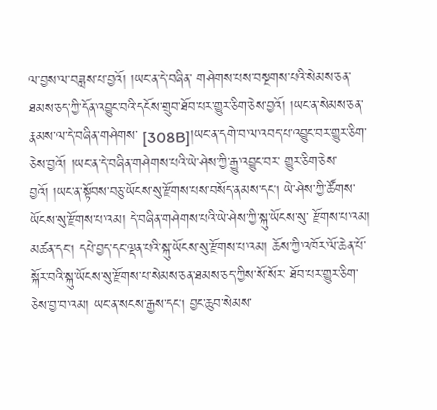ལ་བྱས་ལ་བཟླས་པ་བྱའོ། །ཡང་ན་དེ་བཞིན་ གཤེགས་པས་བསྔགས་པའི་སེམས་ཅན་ཐམས་ཅད་ཀྱི་དོན་འབྱུང་བའི་དངོས་གྲུབ་ཐོབ་པར་གྱུར་ཅིག་ཅེས་བྱའོ། །ཡང་ན་སེམས་ཅན་རྣམས་ལ་དེ་བཞིན་གཤེགས་ [308B]།ཡང་ན་དགེ་བ་ལ་འབད་པ་འབྱུང་བར་གྱུར་ཅིག་ཅེས་བྱའོ། །ཡང་ན་དེ་བཞིན་གཤེགས་པའི་ཡེ་ཤེས་ཀྱི་རྒྱུ་འབྱུང་བར་ གྱུར་ཅིག་ཅེས་བྱའོ། །ཡང་ན་སྟོབས་བཅུ་ཡོངས་སུ་རྫོགས་པས་བསོད་ནམས་དང། ཡེ་ཤེས་ཀྱི་ཚོགས་ཡོངས་སུ་རྫོགས་པ་འམ། དེ་བཞིན་གཤེགས་པའི་ཡེ་ཤེས་ཀྱི་སྐུ་ཡོངས་སུ་ རྫོགས་པ་འམ། མཚན་དང། དཔེ་བྱད་དང་ལྡན་པའི་སྐུ་ཡོངས་སུ་རྫོགས་པ་འམ། ཆོས་ཀྱི་འཁོར་ལོ་ཆེན་པོ་སྐོར་བའི་སྐུ་ཡོངས་སུ་རྫོགས་པ་སེམས་ཅན་ཐམས་ཅད་ཀྱིས་སོ་སོར་ ཐོབ་པར་གྱུར་ཅིག་ཅེས་བྱ་བ་འམ། ཡང་ན་སངས་རྒྱས་དང། བྱང་ཆུབ་སེམས་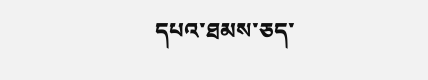དཔའ་ཐམས་ཅད་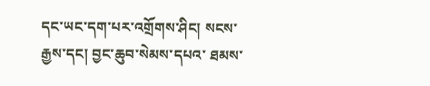དང་ཡང་དག་པར་འགྲོགས་ཤིང། སངས་རྒྱས་དང། བྱང་ཆུབ་སེམས་དཔའ་ ཐམས་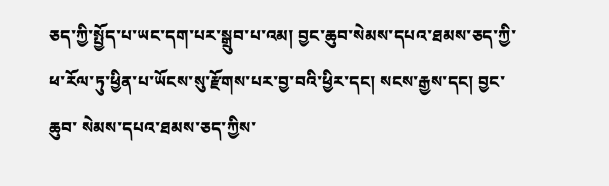ཅད་ཀྱི་སྤྱོད་པ་ཡང་དག་པར་སྒྲུབ་པ་འམ། བྱང་ཆུབ་སེམས་དཔའ་ཐམས་ཅད་ཀྱི་ཕ་རོལ་ཏུ་ཕྱིན་པ་ཡོངས་སུ་རྫོགས་པར་བྱ་བའི་ཕྱིར་དང། སངས་རྒྱས་དང། བྱང་ཆུབ་ སེམས་དཔའ་ཐམས་ཅད་ཀྱིས་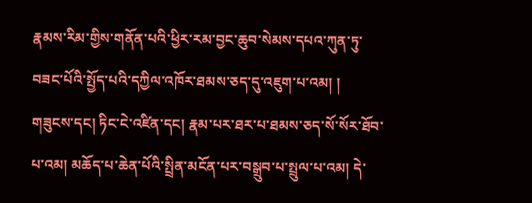རྣམས་རིམ་གྱིས་གནོན་པའི་ཕྱིར་རམ་བྱང་ཆུབ་སེམས་དཔའ་ཀུན་ཏུ་བཟང་པོའི་སྤྱོད་པའི་དཀྱིལ་འཁོར་ཐམས་ཅད་དུ་འཇུག་པ་འམ། ། གཟུངས་དང། ཏིང་ངེ་འཛིན་དང། རྣམ་པར་ཐར་པ་ཐམས་ཅད་སོ་སོར་ཐོབ་པ་འམ། མཆོད་པ་ཆེན་པོའི་སྤྲིན་མངོན་པར་བསྒྲུབ་པ་སྤྲུལ་པ་འམ། དེ་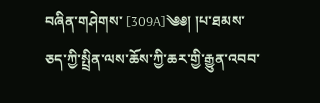བཞིན་གཤེགས་ [309A]༄༅། །པ་ཐམས་ཅད་ཀྱི་སྤྲིན་ལས་ཆོས་ཀྱི་ཆར་གྱི་རྒྱུན་འབབ་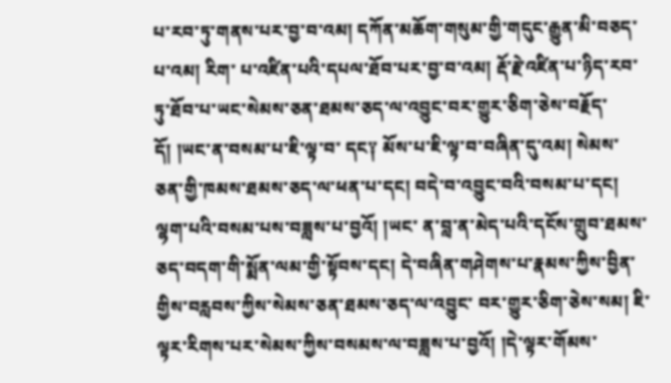པ་རབ་ཏུ་གནས་པར་བྱ་བ་འམ། དཀོན་མཆོག་གསུམ་གྱི་གདུང་རྒྱུན་མི་བཅད་པ་འམ། རིག་ པ་འཛིན་པའི་དཔལ་ཐོབ་པར་བྱ་བ་འམ། རྡོ་རྗེ་འཛིན་པ་ཉིད་རབ་ཏུ་ཐོབ་པ་ཡང་སེམས་ཅན་ཐམས་ཅད་ལ་འབྱུང་བར་གྱུར་ཅིག་ཅེས་བརྗོད་དོ། །ཡང་ན་བསམ་པ་ཇི་ལྟ་བ་ དང༑ མོས་པ་ཇི་ལྟ་བ་བཞིན་དུ་འམ། སེམས་ཅན་གྱི་ཁམས་ཐམས་ཅད་ལ་ཕན་པ་དང། བདེ་བ་འབྱུང་བའི་བསམ་པ་དང། ལྷག་པའི་བསམ་པས་བཟླས་པ་བྱའོ། །ཡང་ ན་བླ་ན་མེད་པའི་དངོས་གྲུབ་ཐམས་ཅད་བདག་གི་སྨོན་ལམ་གྱི་སྟོབས་དང། དེ་བཞིན་གཤེགས་པ་རྣམས་ཀྱིས་བྱིན་གྱིས་བརླབས་ཀྱིས་སེམས་ཅན་ཐམས་ཅད་ལ་འབྱུང་ བར་གྱུར་ཅིག་ཅེས་སམ། ཇི་ལྟར་རིགས་པར་སེམས་ཀྱིས་བསམས་ལ་བཟླས་པ་བྱའོ། །དེ་ལྟར་གོམས་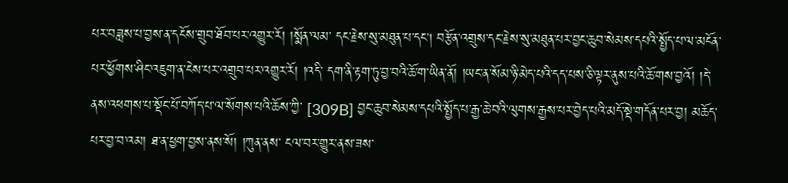པར་བཟླས་པ་བྱས་ན་དངོས་གྲུབ་ཐོབ་པར་འགྱུར་རོ། །སྨོན་ལམ་ དང་རྗེས་སུ་མཐུན་པ་དང། བརྩོན་འགྲུས་དང་རྗེས་སུ་མཐུན་པར་བྱང་ཆུབ་སེམས་དཔའི་སྤྱོད་པ་ལ་མངོན་པར་ཕྱོགས་ཤིང་འཇུག་ན་ངེས་པར་འགྲུབ་པར་འགྱུར་རོ། །འདི་ དག་ནི་རྟག་ཏུ་བྱ་བའི་ཆོ་ག་ཡིན་ནོ། །ཡང་ན་སོམ་ཉི་མེད་པའི་དད་པས་ཅི་ལྟར་ནུས་པའི་ཆོ་གས་བྱའོ། །དེ་ནས་འཕགས་པ་སྡོང་པོ་བཀོད་པ་ལ་སོགས་པའི་ཆོས་ཀྱི་ [309B] བྱང་ཆུབ་སེམས་དཔའི་སྤྱོད་པ་རྒྱ་ཆེ་བའི་ལུགས་རྒྱས་པར་བྱེད་པའི་མདོ་སྡེ་གདོན་པར་བྱ། མཆོད་པར་བྱ་བ་འམ། ཐ་ན་ཕྱག་བྱས་ནས་སོ། །ཀུན་ནས་ ངལ་བར་གྱུར་ནས་ཟས་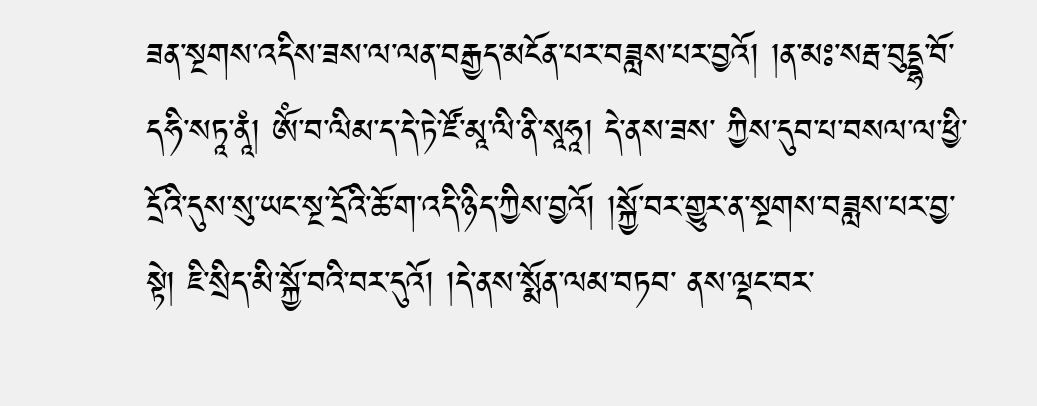ཟན་སྔགས་འདིས་ཟས་ལ་ལན་བརྒྱད་མངོན་པར་བཟླས་པར་བྱའོ། །ན་མཿ་སརྦ་བུདྡྷ་བོ་དཧི་སཏཱ་ནཱཾ། ཨོཾ་བ་ལིམ་ད་དེ་ཏེ་ཛོ་མཱ་ལི་ནི་སཱཧཱ། དེ་ནས་ཟས་ ཀྱིས་དུབ་པ་བསལ་ལ་ཕྱི་དྲོའི་དུས་སུ་ཡང་སྔ་དྲོའི་ཆོ་ག་འདི་ཉིད་ཀྱིས་བྱའོ། །སྐྱོ་བར་གྱུར་ན་སྔགས་བཟླས་པར་བྱ་སྟེ། ཇི་སྲིད་མི་སྐྱོ་བའི་བར་དུའོ། །དེ་ནས་སྨོན་ལམ་བཏབ་ ནས་ལྡང་བར་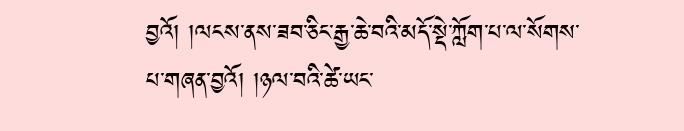བྱའོ། །ལངས་ནས་ཟབ་ཅིང་རྒྱ་ཆེ་བའི་མདོ་སྡེ་ཀློག་པ་ལ་སོགས་པ་གཞན་བྱའོ། །ཉལ་བའི་ཚེ་ཡང་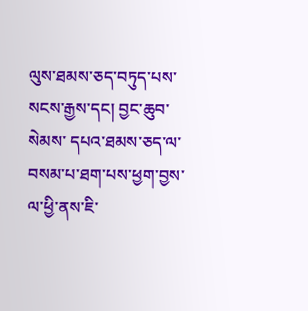ལུས་ཐམས་ཅད་བཏུད་པས་སངས་རྒྱས་དང། བྱང་ཆུབ་སེམས་ དཔའ་ཐམས་ཅད་ལ་བསམ་པ་ཐག་པས་ཕྱག་བྱས་ལ་ཕྱི་ནས་ཇི་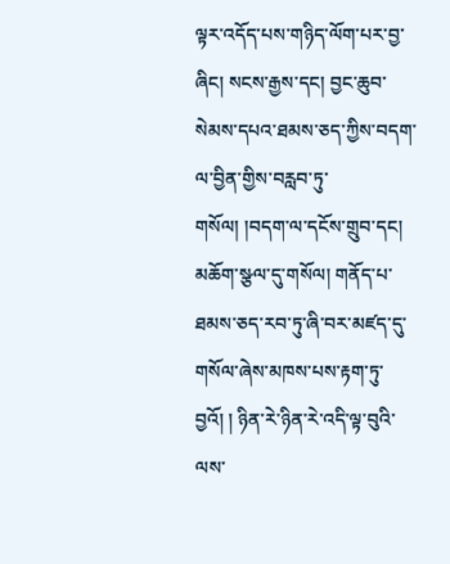ལྟར་འདོད་པས་གཉིད་ལོག་པར་བྱ་ཞིང། སངས་རྒྱས་དང། བྱང་ཆུབ་སེམས་དཔའ་ཐམས་ཅད་ཀྱིས་བདག་ ལ་བྱིན་གྱིས་བརླབ་ཏུ་གསོལ། །བདག་ལ་དངོས་གྲུབ་དང། མཆོག་སྩལ་དུ་གསོལ། གནོད་པ་ཐམས་ཅད་རབ་ཏུ་ཞི་བར་མཛད་དུ་གསོལ་ཞེས་མཁས་པས་རྟག་ཏུ་བྱའོ། ། ཉིན་རེ་ཉིན་རེ་འདི་ལྟ་བུའི་ལས་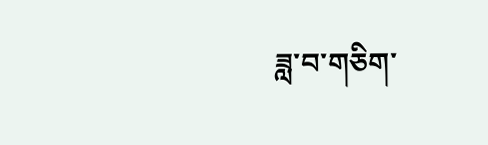ཟླ་བ་གཅིག་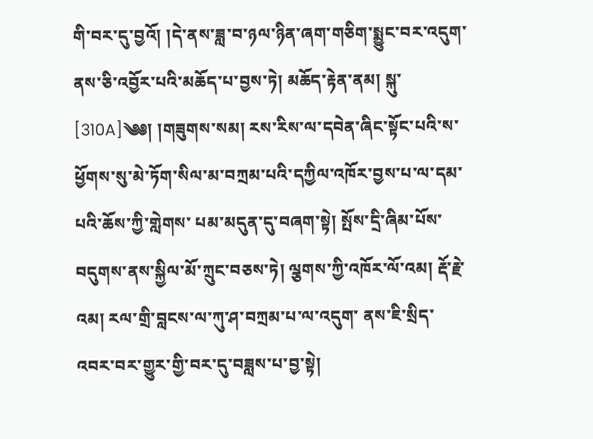གི་བར་དུ་བྱའོ། །དེ་ནས་ཟླ་བ་ཉལ་ཉིན་ཞག་གཅིག་སྨྱུང་བར་འདུག་ནས་ཅི་འབྱོར་པའི་མཆོད་པ་བྱས་ཏེ། མཆོད་རྟེན་ནམ། སྐུ་ [310A]༄༅། །གཟུགས་སམ། རས་རིས་ལ་དབེན་ཞིང་སྟོང་པའི་ས་ཕྱོགས་སུ་མེ་ཏོག་སིལ་མ་བཀྲམ་པའི་དཀྱིལ་འཁོར་བྱས་པ་ལ་དམ་པའི་ཆོས་ཀྱི་གླེགས་ པམ་མདུན་དུ་བཞག་སྟེ། སྤོས་དྲི་ཞིམ་པོས་བདུགས་ནས་སྐྱིལ་མོ་ཀྲུང་བཅས་ཏེ། ལྕགས་ཀྱི་འཁོར་ལོ་འམ། རྡོ་རྗེ་འམ། རལ་གྲི་བླངས་ལ་ཀུ་ཤ་བཀྲམ་པ་ལ་འདུག་ ནས་ཇི་སྲིད་འབར་བར་གྱུར་གྱི་བར་དུ་བཟླས་པ་བྱ་སྟེ།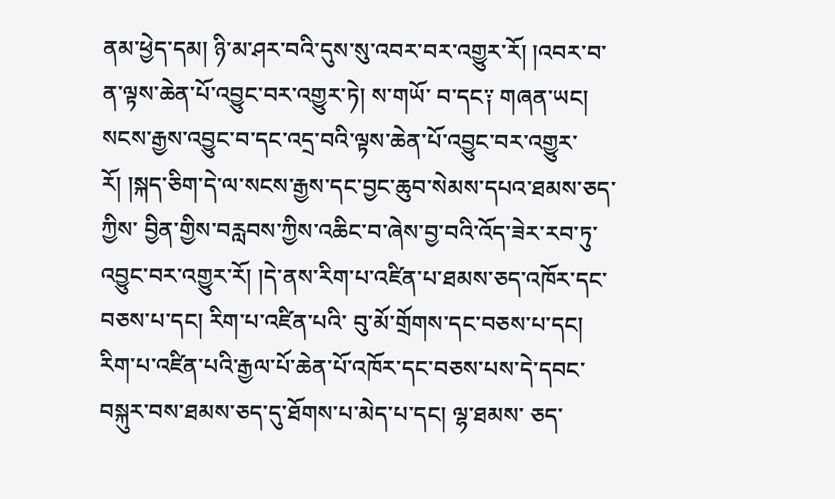ནམ་ཕྱེད་དམ། ཉི་མ་ཤར་བའི་དུས་སུ་འབར་བར་འགྱུར་རོ། །འབར་བ་ན་ལྟས་ཆེན་པོ་འབྱུང་བར་འགྱུར་ཏེ། ས་གཡོ་ བ་དང༑ གཞན་ཡང། སངས་རྒྱས་འབྱུང་བ་དང་འདྲ་བའི་ལྟས་ཆེན་པོ་འབྱུང་བར་འགྱུར་རོ། །སྐད་ཅིག་དེ་ལ་སངས་རྒྱས་དང་བྱང་ཆུབ་སེམས་དཔའ་ཐམས་ཅད་ཀྱིས་ བྱིན་གྱིས་བརླབས་ཀྱིས་འཆིང་བ་ཞེས་བྱ་བའི་འོད་ཟེར་རབ་ཏུ་འབྱུང་བར་འགྱུར་རོ། །དེ་ནས་རིག་པ་འཛིན་པ་ཐམས་ཅད་འཁོར་དང་བཅས་པ་དང། རིག་པ་འཛིན་པའི་ བུ་མོ་གྲོགས་དང་བཅས་པ་དང། རིག་པ་འཛིན་པའི་རྒྱལ་པོ་ཆེན་པོ་འཁོར་དང་བཅས་པས་དེ་དབང་བསྐུར་བས་ཐམས་ཅད་དུ་ཐོགས་པ་མེད་པ་དང། ལྷ་ཐམས་ ཅད་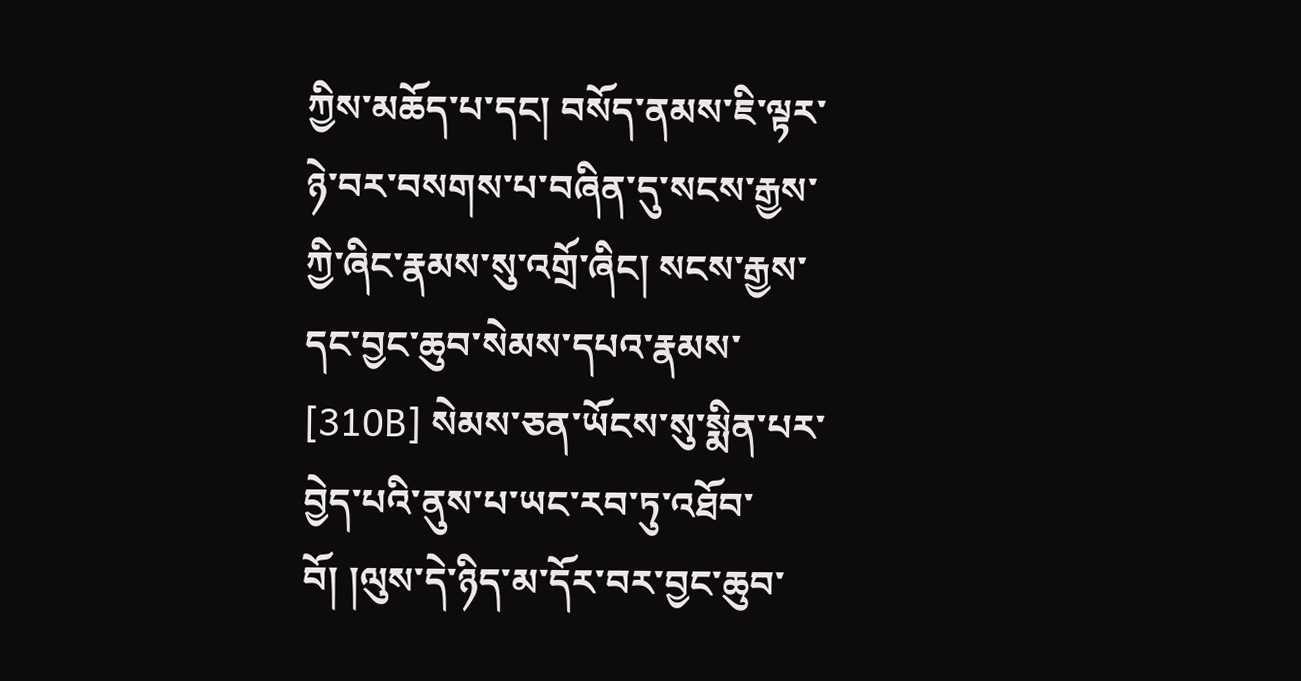ཀྱིས་མཆོད་པ་དང། བསོད་ནམས་ཇི་ལྟར་ཉེ་བར་བསགས་པ་བཞིན་དུ་སངས་རྒྱས་ཀྱི་ཞིང་རྣམས་སུ་འགྲོ་ཞིང། སངས་རྒྱས་དང་བྱང་ཆུབ་སེམས་དཔའ་རྣམས་ [310B] སེམས་ཅན་ཡོངས་སུ་སྨིན་པར་བྱེད་པའི་ནུས་པ་ཡང་རབ་ཏུ་འཐོབ་བོ། །ལུས་དེ་ཉིད་མ་དོར་བར་བྱང་ཆུབ་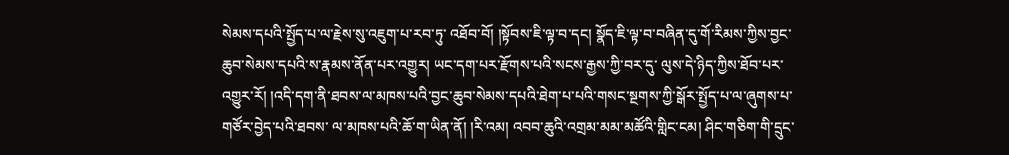སེམས་དཔའི་སྤྱོད་པ་ལ་རྗེས་སུ་འཇུག་པ་རབ་ཏུ་ འཐོབ་བོ། །སྟོབས་ཇི་ལྟ་བ་དང། སྣོད་ཇི་ལྟ་བ་བཞིན་དུ་གོ་རིམས་ཀྱིས་བྱང་ཆུབ་སེམས་དཔའི་ས་རྣམས་ནོན་པར་འགྱུར། ཡང་དག་པར་རྫོགས་པའི་སངས་རྒྱས་ཀྱི་བར་དུ་ ལུས་དེ་ཉིད་ཀྱིས་ཐོབ་པར་འགྱུར་རོ། །འདི་དག་ནི་ཐབས་ལ་མཁས་པའི་བྱང་ཆུབ་སེམས་དཔའི་ཐེག་པ་པའི་གསང་སྔགས་ཀྱི་སྒོར་སྤྱོད་པ་ལ་ཞུགས་པ་གཙོར་བྱེད་པའི་ཐབས་ ལ་མཁས་པའི་ཆོ་ག་ཡིན་ནོ། །རི་འམ། འབབ་ཆུའི་འགྲམ་མམ་མཚོའི་གླིང་ངམ། ཤིང་གཅིག་གི་དྲུང་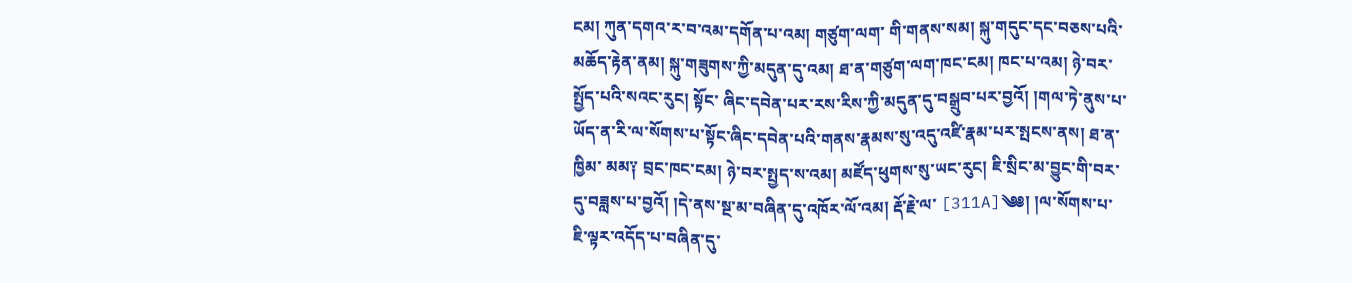ངམ། ཀུན་དགའ་ར་བ་འམ་དགོན་པ་འམ། གཙུག་ལག་ གི་གནས་སམ། སྐུ་གདུང་དང་བཅས་པའི་མཆོད་རྟེན་ནམ། སྐུ་གཟུགས་ཀྱི་མདུན་དུ་འམ། ཐ་ན་གཙུག་ལག་ཁང་ངམ། ཁང་པ་འམ། ཉེ་བར་སྤྱོད་པའི་སའང་རུང། སྟོང་ ཞིང་དབེན་པར་རས་རིས་ཀྱི་མདུན་དུ་བསྒྲུབ་པར་བྱའོ། །གལ་ཏེ་ནུས་པ་ཡོད་ན་རི་ལ་སོགས་པ་སྟོང་ཞིང་དབེན་པའི་གནས་རྣམས་སུ་འདུ་འཛི་རྣམ་པར་སྤངས་ནས། ཐ་ན་ཁྱིམ་ མམ༑ བྲང་ཁང་ངམ། ཉེ་བར་སྤྱད་ས་འམ། མཛོད་ཕུགས་སུ་ཡང་རུང། ཇི་སྲིང་མ་བྱུང་གི་བར་དུ་བཟླས་པ་བྱའོ། །དེ་ནས་སྔ་མ་བཞིན་དུ་འཁོར་ལོ་འམ། རྡོ་རྗེ་ལ་ [311A]༄༅། །ལ་སོགས་པ་ཇི་ལྟར་འདོད་པ་བཞིན་དུ་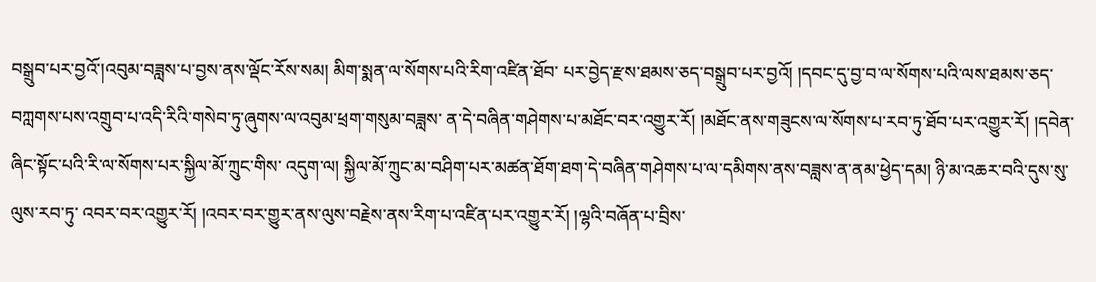བསྒྲུབ་པར་བྱའོ་།འབུམ་བཟླས་པ་བྱས་ནས་ལྡོང་རོས་སམ། མིག་སྨན་ལ་སོགས་པའི་རིག་འཛིན་ཐོབ་ པར་བྱེད་རྫས་ཐམས་ཅད་བསྒྲུབ་པར་བྱའོ། །དབང་དུ་བྱ་བ་ལ་སོགས་པའི་ལས་ཐམས་ཅད་བཀླགས་པས་འགྲུབ་པ་འདི་རིའི་གསེབ་ཏུ་ཞུགས་ལ་འབུམ་ཕྲག་གསུམ་བཟླས་ ན་དེ་བཞིན་གཤེགས་པ་མཐོང་བར་འགྱུར་རོ། །མཐོང་ནས་གཟུངས་ལ་སོགས་པ་རབ་ཏུ་ཐོབ་པར་འགྱུར་རོ། །དབེན་ཞིང་སྟོང་པའི་རི་ལ་སོགས་པར་སྐྱིལ་མོ་ཀྲུང་གིས་ འདུག་ལ། སྐྱིལ་མོ་ཀྲུང་མ་བཤིག་པར་མཚན་ཐོག་ཐག་དེ་བཞིན་གཤེགས་པ་ལ་དམིགས་ནས་བཟླས་ན་ནམ་ཕྱེད་དམ། ཉི་མ་འཆར་བའི་དུས་སུ་ལུས་རབ་ཏུ་ འབར་བར་འགྱུར་རོ། །འབར་བར་གྱུར་ནས་ལུས་བརྗེས་ནས་རིག་པ་འཛིན་པར་འགྱུར་རོ། །ལྷའི་བཞོན་པ་བྲིས་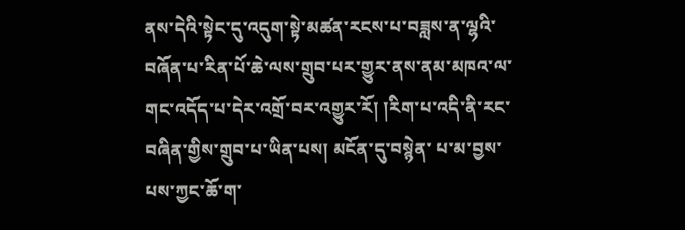ནས་དེའི་སྟེང་དུ་འདུག་སྟེ་མཚན་རངས་པ་བཟླས་ན་ལྷའི་ བཞོན་པ་རིན་པོ་ཆེ་ལས་གྲུབ་པར་གྱུར་ནས་ནམ་མཁའ་ལ་གང་འདོད་པ་དེར་འགྲོ་བར་འགྱུར་རོ། །རིག་པ་འདི་ནི་རང་བཞིན་གྱིས་གྲུབ་པ་ཡིན་པས། མངོན་དུ་བསྙེན་ པ་མ་བྱས་པས་ཀྱང་ཆོ་ག་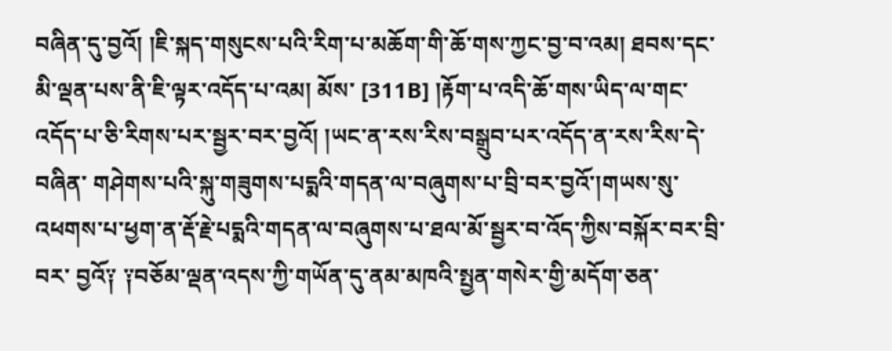བཞིན་དུ་བྱའོ། །ཇི་སྐད་གསུངས་པའི་རིག་པ་མཆོག་གི་ཆོ་གས་ཀྱང་བྱ་བ་འམ། ཐབས་དང་མི་ལྡན་པས་ནི་ཇི་ལྟར་འདོད་པ་འམ། མོས་ [311B] །རྟོག་པ་འདི་ཆོ་གས་ཡིད་ལ་གང་འདོད་པ་ཅི་རིགས་པར་སྦྱར་བར་བྱའོ། །ཡང་ན་རས་རིས་བསྒྲུབ་པར་འདོད་ན་རས་རིས་དེ་བཞིན་ གཤེགས་པའི་སྐུ་གཟུགས་པདྨའི་གདན་ལ་བཞུགས་པ་བྲི་བར་བྱའོ་།གཡས་སུ་འཕགས་པ་ཕྱག་ན་རྡོ་རྗེ་པདྨའི་གདན་ལ་བཞུགས་པ་ཐལ་མོ་སྦྱར་བ་འོད་ཀྱིས་བསྐོར་བར་བྲི་བར་ བྱའོ༑ ༑བཅོམ་ལྡན་འདས་ཀྱི་གཡོན་དུ་ནམ་མཁའི་སྤྱན་གསེར་གྱི་མདོག་ཅན་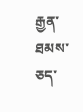རྒྱན་ཐམས་ཅད་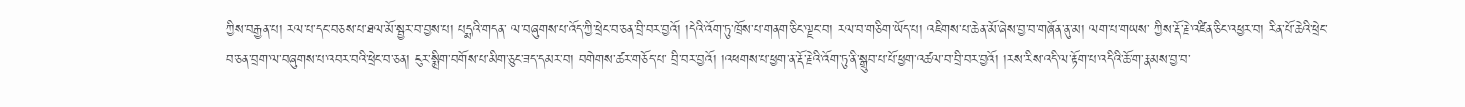ཀྱིས་བརྒྱན་པ། རལ་པ་དང་བཅས་པ་ཐལ་མོ་སྦྱར་བ་བྱས་པ། པདྨའི་གདན་ ལ་བཞུགས་པ་འོད་ཀྱི་ཕྲེང་བ་ཅན་བྲི་བར་བྱའོ། །དེའི་འོག་ཏུ་ཁྲོས་པ་གནག་ཅིང་ལྗང་བ། རལ་བ་གཅིག་ཡོད་པ། འཇིགས་པ་ཆེན་མོ་ཞེས་བྱ་བ་གཞོན་ནུ་མ། ལག་པ་གཡས་ ཀྱིས་རྡོ་རྗེ་འཛིན་ཅིང་འཕྱར་བ། རིན་པོ་ཆེའི་ཕྲེང་བ་ཅན་བྲག་ལ་བཞུགས་པ་འབར་བའི་ཕྲེང་བ་ཅན། ངུར་སྨྲིག་བགོས་པ་མིག་ཅུང་ཟད་དམར་བ། བགེགས་ཚར་གཅོད་པ་ བྲི་བར་བྱའོ། །འཕགས་པ་ཕྱག་ན་རྡོ་རྗེའི་འོག་ཏུ་ནི་སྒྲུབ་པ་པོ་ཕྱག་འཚལ་བ་བྲི་བར་བྱའོ། །རས་རིས་འདི་ལ་རྟོག་པ་འདིའི་ཆོ་ག་རྣམས་བྱ་བ་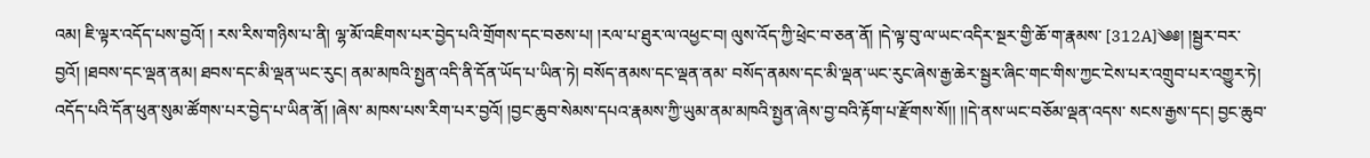འམ། ཇི་ལྟར་འདོད་པས་བྱའོ། ། རས་རིས་གཉིས་པ་ནི། ལྷ་མོ་འཇིགས་པར་བྱེད་པའི་གྲོགས་དང་བཅས་པ། །རལ་པ་ཐུར་ལ་འཕྱང་བ། ལུས་འོད་ཀྱི་ཕྲེང་བ་ཅན་ནོ། །དེ་ལྟ་བུ་ལ་ཡང་འདིར་སྔར་གྱི་ཆོ་ག་རྣམས་ [312A]༄༅། །སྦྱར་བར་བྱའོ། །ཐབས་དང་ལྡན་ནམ། ཐབས་དང་མི་ལྡན་ཡང་རུང། ནམ་མཁའི་སྤྱན་འདི་ནི་དོན་ཡོད་པ་ཡིན་ཏེ། བསོད་ནམས་དང་ལྡན་ནམ་ བསོད་ནམས་དང་མི་ལྡན་ཡང་རུང་ཞེས་རྒྱ་ཆེར་སྦྱར་ཞིང་གང་གིས་ཀྱང་ངེས་པར་འགྲུབ་པར་འགྱུར་ཏེ། འདོད་པའི་དོན་ཕུན་སུམ་ཚོགས་པར་བྱེད་པ་ཡིན་ནོ། །ཞེས་ མཁས་པས་རིག་པར་བྱའོ། །བྱང་ཆུབ་སེམས་དཔའ་རྣམས་ཀྱི་ཡུམ་ནམ་མཁའི་སྤྱན་ཞེས་བྱ་བའི་རྟོག་པ་རྫོགས་སོ།། །།དེ་ནས་ཡང་བཅོམ་ལྡན་འདས་ སངས་རྒྱས་དང། བྱང་ཆུབ་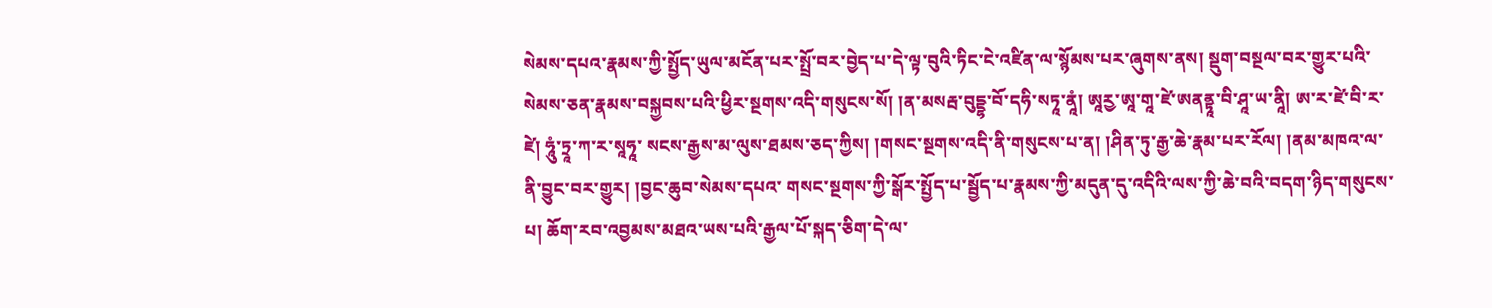སེམས་དཔའ་རྣམས་ཀྱི་སྤྱོད་ཡུལ་མངོན་པར་སྤྲོ་བར་བྱེད་པ་དེ་ལྟ་བུའི་ཏིང་ངེ་འཛིན་ལ་སྙོམས་པར་ཞུགས་ནས། སྡུག་བསྔལ་བར་གྱུར་པའི་ སེམས་ཅན་རྣམས་བསྐྱབས་པའི་ཕྱིར་སྔགས་འདི་གསུངས་སོ། །ན་མསརྦ་བུདྡྷ་བོ་དཧི་སཏཱ་ནཱཾ། ཨཱརྱ་ཨཱ་གཱ་ཛེ་ཨནནྟཱ་བི་ཤཱ་ཡ་ནཱི། ཨ་ར་ཛེ་བི་ར་ཛེ། ཧཱུཾ་ཏྲཱ་ཀ་ར་སཱཧཱ་ སངས་རྒྱས་མ་ལུས་ཐམས་ཅད་ཀྱིས། །གསང་སྔགས་འདི་ནི་གསུངས་པ་ན། །ཤིན་ཏུ་རྒྱ་ཆེ་རྣམ་པར་རོལ། །ནམ་མཁའ་ལ་ནི་བྱུང་བར་གྱུར། །བྱང་ཆུབ་སེམས་དཔའ་ གསང་སྔགས་ཀྱི་སྒོར་སྤྱོད་པ་སྦྱོད་པ་རྣམས་ཀྱི་མདུན་དུ་འདིའི་ལས་ཀྱི་ཆེ་བའི་བདག་ཉིད་གསུངས་པ། ཆོག་རབ་འབྱམས་མཐའ་ཡས་པའི་རྒྱལ་པོ་སྐད་ཅིག་དེ་ལ་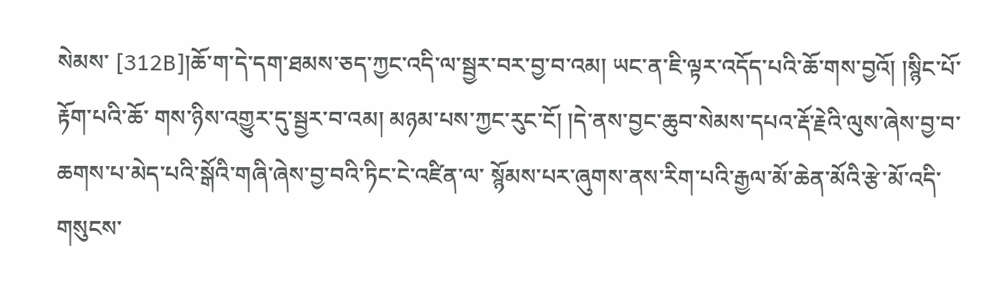སེམས་ [312B]།ཆོ་ག་དེ་དག་ཐམས་ཅད་ཀྱང་འདི་ལ་སྦྱར་བར་བྱ་བ་འམ། ཡང་ན་ཇི་ལྟར་འདོད་པའི་ཆོ་གས་བྱའོ། །སྙིང་པོ་རྟོག་པའི་ཆོ་ གས་ཉིས་འགྱུར་དུ་སྦྱར་བ་འམ། མཉམ་པས་ཀྱང་རུང་ངོ། །དེ་ནས་བྱང་ཆུབ་སེམས་དཔའ་རྡོ་རྗེའི་ལུས་ཞེས་བྱ་བ་ཆགས་པ་མེད་པའི་སྒོའི་གཞི་ཞེས་བྱ་བའི་ཏིང་ངེ་འཛིན་ལ་ སྙོམས་པར་ཞུགས་ནས་རིག་པའི་རྒྱལ་མོ་ཆེན་མོའི་རྩེ་མོ་འདི་གསུངས་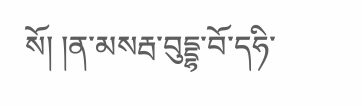སོ། །ན་མསརྦ་བུདྡྷ་བོ་དཧི་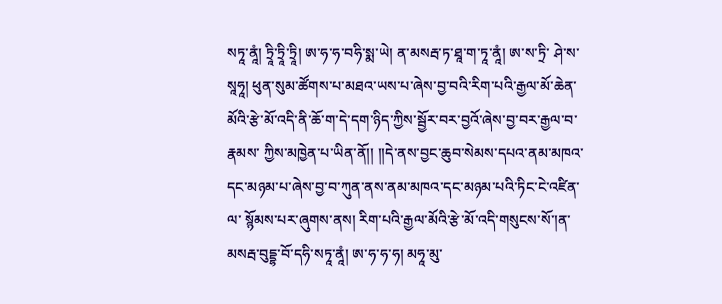སཏཱ་ནཱཾ། ཏྲཱི་ཏྲཱི་ཏྲཱི། ཨ་ཧ་ཧ་བཧི་སྨ་ཡེ། ན་མསརྦ་ཏ་ཐཱ་ག་ཏཱ་ནཱཾ། ཨ་ས་ཏྲི་ ཤེ་ས་སཱཧཱ། ཕུན་སུམ་ཚོགས་པ་མཐའ་ཡས་པ་ཞེས་བྱ་བའི་རིག་པའི་རྒྱལ་མོ་ཆེན་མོའི་རྩེ་མོ་འདི་ནི་ཆོ་ག་དེ་དག་ཉིད་ཀྱིས་སྦྱོར་བར་བྱའོ་ཞེས་བྱ་བར་རྒྱལ་བ་རྣམས་ ཀྱིས་མཁྱེན་པ་ཡིན་ནོ།། །།དེ་ནས་བྱང་ཆུབ་སེམས་དཔའ་ནམ་མཁའ་དང་མཉམ་པ་ཞེས་བྱ་བ་ཀུན་ནས་ནམ་མཁའ་དང་མཉམ་པའི་ཏིང་ངེ་འཛིན་ལ་ སྙོམས་པར་ཞུགས་ནས། རིག་པའི་རྒྱལ་མོའི་རྩེ་མོ་འདི་གསུངས་སོ་།ན་མསརྦ་བུདྡྷ་བོ་དཧི་སཏཱ་ནཱཾ། ཨ་ཧ་ཧ་ཧ། མཧཱ་མུ་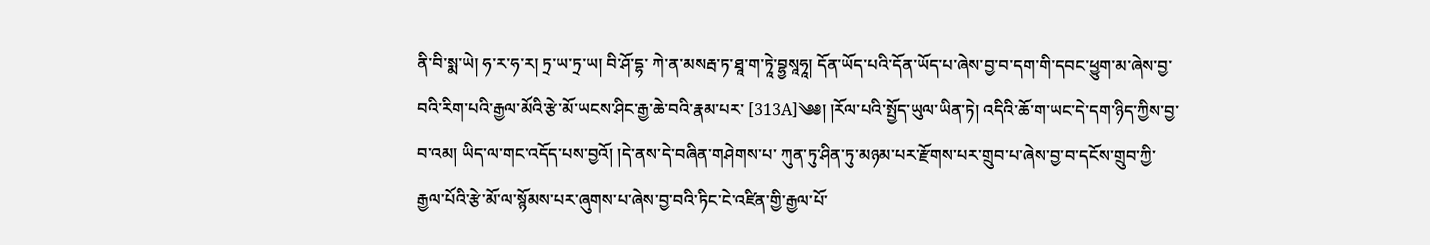ནི་བི་སྨ་ཡེ། ཧ་ར་ཧ་ར། ཏྲ་ཡ་ཏྲ་ཡ། བི་ཤོ་དྷ་ ཀེ་ན་མསརྦ་ཏ་ཐཱ་ག་ཏཱེ་བྷྱསཱཧཱ། དོན་ཡོད་པའི་དོན་ཡོད་པ་ཞེས་བྱ་བ་དག་གི་དབང་ཕྱུག་མ་ཞེས་བྱ་བའི་རིག་པའི་རྒྱལ་མོའི་རྩེ་མོ་ཡངས་ཤིང་རྒྱ་ཆེ་བའི་རྣམ་པར་ [313A]༄༅། །རོལ་པའི་སྤྱོད་ཡུལ་ཡིན་ཏེ། འདིའི་ཆོ་ག་ཡང་དེ་དག་ཉིད་ཀྱིས་བྱ་བ་འམ། ཡིད་ལ་གང་འདོད་པས་བྱའོ། །དེ་ནས་དེ་བཞིན་གཤེགས་པ་ ཀུན་ཏུ་ཤིན་ཏུ་མཉམ་པར་རྫོགས་པར་གྲུབ་པ་ཞེས་བྱ་བ་དངོས་གྲུབ་ཀྱི་རྒྱལ་པོའི་རྩེ་མོ་ལ་སྙོམས་པར་ཞུགས་པ་ཞེས་བྱ་བའི་ཏིང་ངེ་འཛིན་གྱི་རྒྱལ་པོ་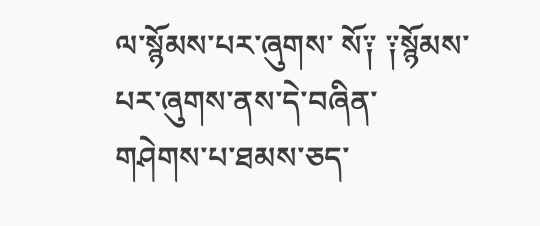ལ་སྙོམས་པར་ཞུགས་ སོ༑ ༑སྙོམས་པར་ཞུགས་ནས་དེ་བཞིན་གཤེགས་པ་ཐམས་ཅད་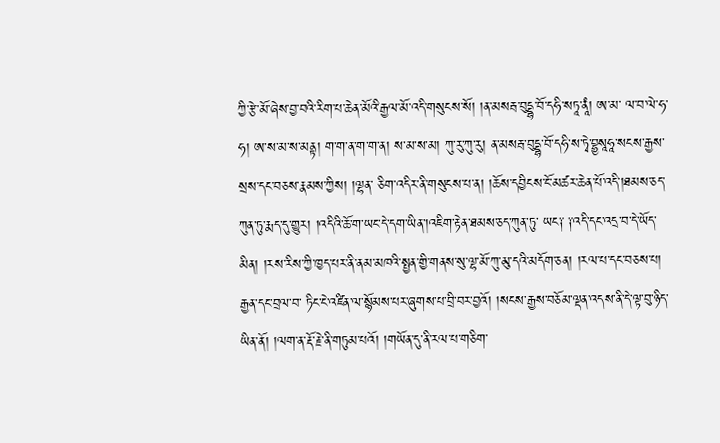ཀྱི་རྩེ་མོ་ཞེས་བྱ་བའི་རིག་པ་ཆེན་མོའི་རྒྱལ་མོ་འདི་གསུངས་སོ། །ན་མསརྦ་བུདྡྷ་བོ་དཧི་སཏཱ་ནཱཾ། ཨ་མ་ ལ་བ་ལེ་ཧ་ཧ། ཨ་ས་མ་ས་མནྟ། ག་ག་ན་ག་ག་ན། ས་མ་ས་མ། ཀུ་རུ་ཀུ་རུ། ན་མསརྦ་བུདྡྷ་བོ་དཧི་ས་ཏྭེ་བྷྱསཱཧཱ་སངས་རྒྱས་སྲས་དང་བཅས་རྣམས་ཀྱིས། །ལྷན་ ཅིག་འདིར་ནི་གསུངས་པ་ན། །ཆོས་དབྱིངས་ངོ་མཚར་ཆེན་པོ་འདི་།ཐམས་ཅད་ཀུན་ཏུ་རྨད་དུ་གྱུར། །འདིའི་ཆོ་ག་ཡང་དེ་དག་ཡིན་།འཇིག་རྟེན་ཐམས་ཅད་ཀུན་ཏུ་ ཡང༑ ༑འདི་དང་འདྲ་བ་དེ་ཡོད་མིན། །རས་རིས་ཀྱི་ཁྱད་པར་ནི་ནམ་མཁའི་སྤྱན་གྱི་གནས་སུ་ལྷ་མོ་ཀུ་མུ་དའི་མདོག་ཅན། །རལ་པ་དང་བཅས་པ། རྒྱན་དང་བྲལ་བ་ ཏིང་ངེ་འཛིན་ལ་སྙོམས་པར་ཞུགས་པ་བྲི་བར་བྱའོ། །སངས་རྒྱས་བཅོམ་ལྡན་འདས་ནི་དེ་ལྟ་བུ་ཉིད་ཡིན་ནོ། །ལག་ན་རྡོ་རྗེ་ནི་གཏུམ་པའོ། །གཡོན་དུ་ནི་རལ་པ་གཅིག་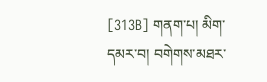[313B] གནག་པ། མིག་དམར་བ། བགེགས་མཐར་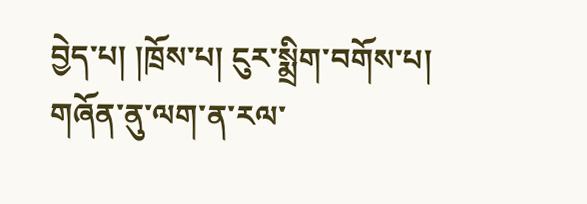བྱེད་པ། །ཁྲོས་པ། ངུར་སྨྲིག་བགོས་པ། གཞོན་ནུ་ལག་ན་རལ་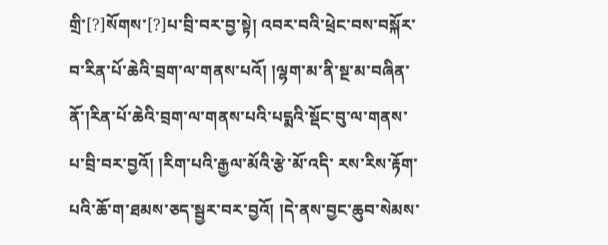གྲི་[?]སོགས་[?]པ་བྲི་བར་བྱ་སྟེ། འབར་བའི་ཕྲེང་བས་བསྐོར་ བ་རིན་པོ་ཆེའི་བྲག་ལ་གནས་པའོ། །ལྷག་མ་ནི་སྔ་མ་བཞིན་ནོ་།རིན་པོ་ཆེའི་བྲག་ལ་གནས་པའི་པདྨའི་སྡོང་བུ་ལ་གནས་པ་བྲི་བར་བྱའོ། །རིག་པའི་རྒྱལ་མོའི་རྩེ་མོ་འདི་ རས་རིས་རྟོག་པའི་ཆོ་ག་ཐམས་ཅད་སྦྱར་བར་བྱའོ། །དེ་ནས་བྱང་ཆུབ་སེམས་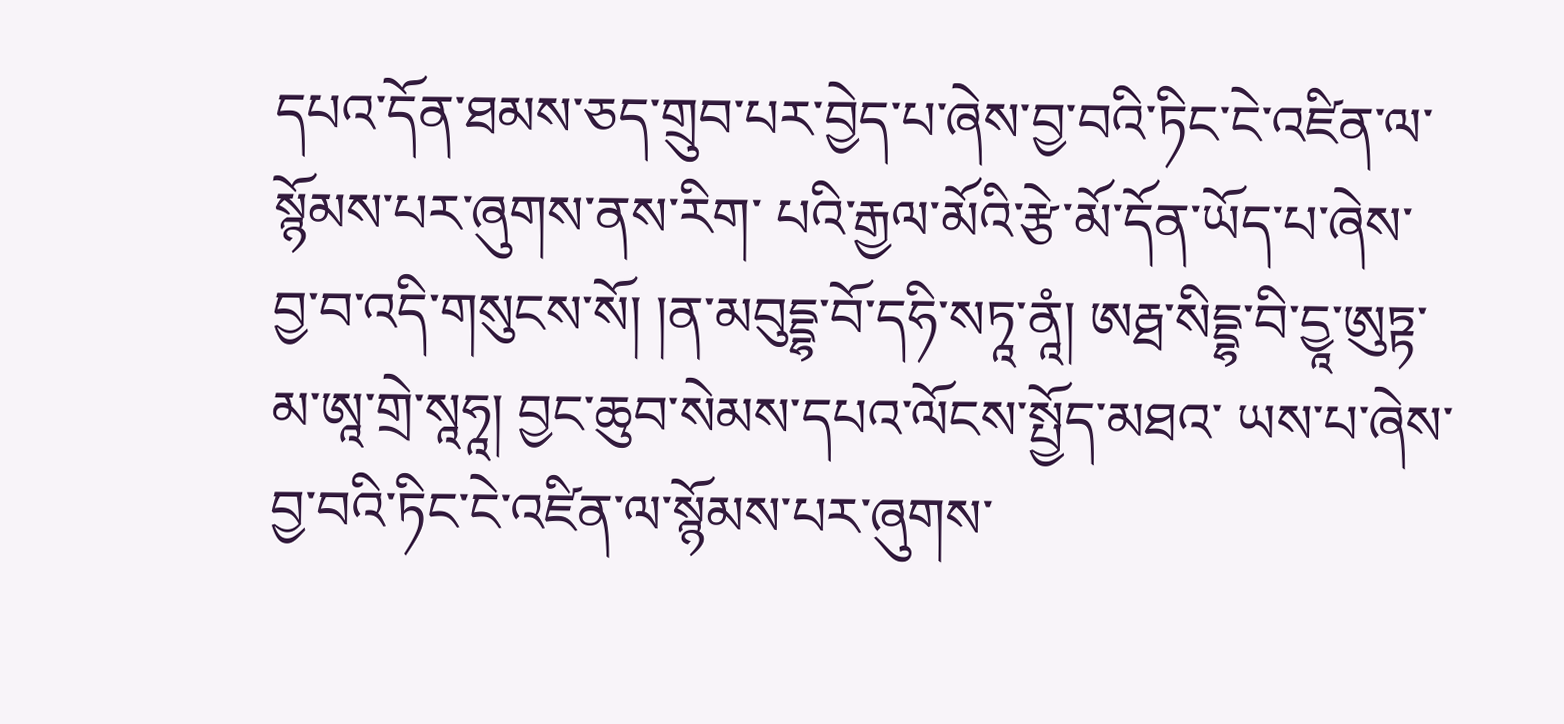དཔའ་དོན་ཐམས་ཅད་གྲུབ་པར་བྱེད་པ་ཞེས་བྱ་བའི་ཏིང་ངེ་འཛིན་ལ་སྙོམས་པར་ཞུགས་ནས་རིག་ པའི་རྒྱལ་མོའི་རྩེ་མོ་དོན་ཡོད་པ་ཞེས་བྱ་བ་འདི་གསུངས་སོ། །ན་མབུདྡྷ་བོ་དཧི་སཏཱ་ནཱཾ། ཨརྠ་སིདྡྷ་བི་དྱཱ་ཨུཏྟ་མ་ཨཱ་གྲེ་སཱཧཱ། བྱང་ཆུབ་སེམས་དཔའ་ལོངས་སྤྱོད་མཐའ་ ཡས་པ་ཞེས་བྱ་བའི་ཏིང་ངེ་འཛིན་ལ་སྙོམས་པར་ཞུགས་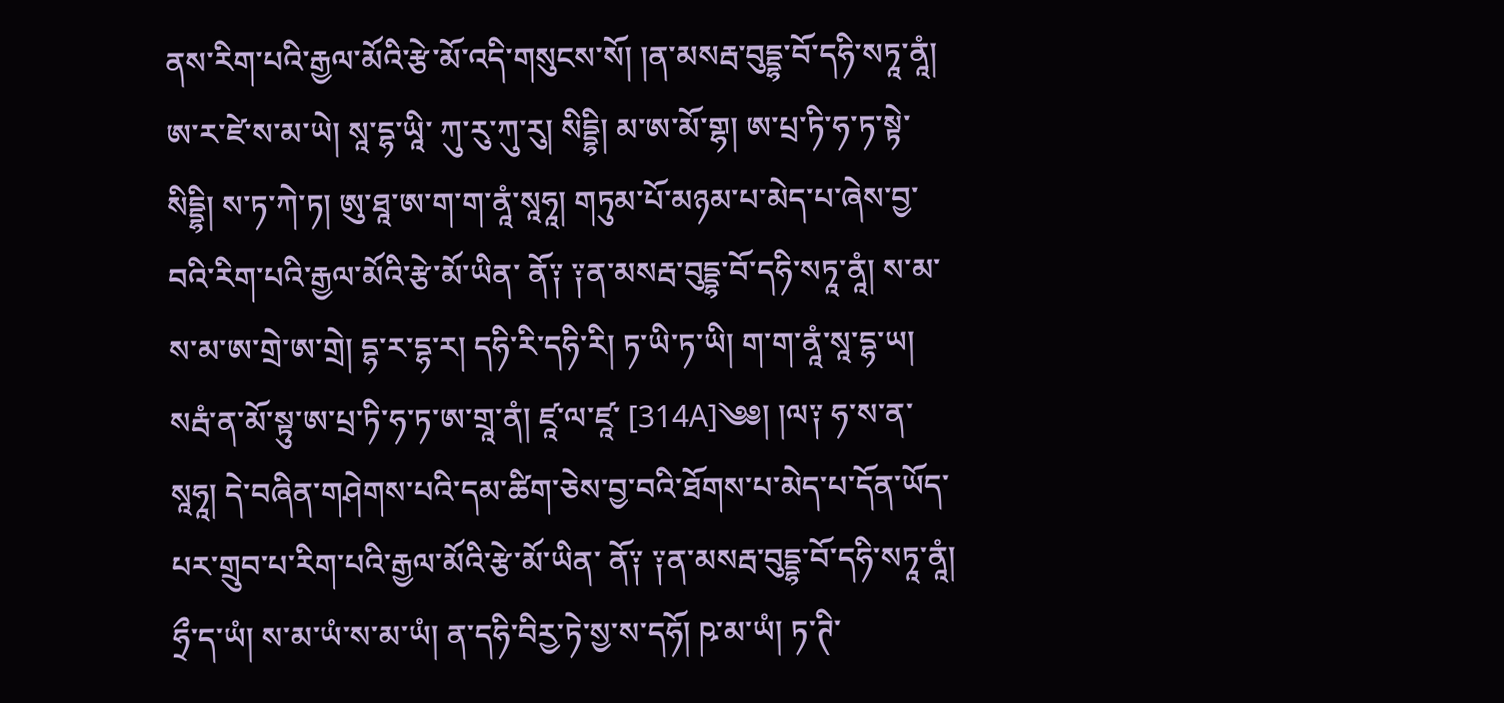ནས་རིག་པའི་རྒྱལ་མོའི་རྩེ་མོ་འདི་གསུངས་སོ། །ན་མསརྦ་བུདྡྷ་བོ་དཧི་སཏཱ་ནཱཾ། ཨ་ར་ཛེ་ས་མ་ཡེ། སཱ་དྷ་ཡཱི་ ཀུ་རུ་ཀུ་རུ། སིདྡྷི། མ་ཨ་མོ་གྷ། ཨ་པྲ་ཏི་ཧ་ཏ་སྟེ་སིདྡྷི། ས་ཏ་ཀེ་ཏ། ཨུ་ཐཱ་ཨ་ག་ག་ནཱཾ་སཱཧཱ། གཏུམ་པོ་མཉམ་པ་མེད་པ་ཞེས་བྱ་བའི་རིག་པའི་རྒྱལ་མོའི་རྩེ་མོ་ཡིན་ ནོ༑ ༑ན་མསརྦ་བུདྡྷ་བོ་དཧི་སཏཱ་ནཱཾ། ས་མ་ས་མ་ཨ་གྲེ་ཨ་གྲེ། དྷ་ར་དྷ་ར། དཧི་རི་དཧི་རི། ཏ་ཡི་ཏ་ཡི། ག་ག་ནཱཾ་སཱ་དྷ་ཡ། སརྦཾ་ན་མོ་སྟུ་ཨ་པྲ་ཏི་ཧ་ཏ་ཨ་གྲཱ་ནཾ། ཛཱ་ལ་ཛཱ་ [314A]༄༅། །ལ༑ ཧ་ས་ན་སཱཧཱ། དེ་བཞིན་གཤེགས་པའི་དམ་ཚིག་ཅེས་བྱ་བའི་ཐོགས་པ་མེད་པ་དོན་ཡོད་པར་གྲུབ་པ་རིག་པའི་རྒྱལ་མོའི་རྩེ་མོ་ཡིན་ ནོ༑ ༑ན་མསརྦ་བུདྡྷ་བོ་དཧི་སཏཱ་ནཱཾ། ཧྲྀ་ད་ཡཾ། ས་མ་ཡཾ་ས་མ་ཡཾ། ན་དཧི་བིརྱ་ཏེ་སྱ་ས་དཧོ། ཥ་མ་ཡཾ། ཏ་ཊི་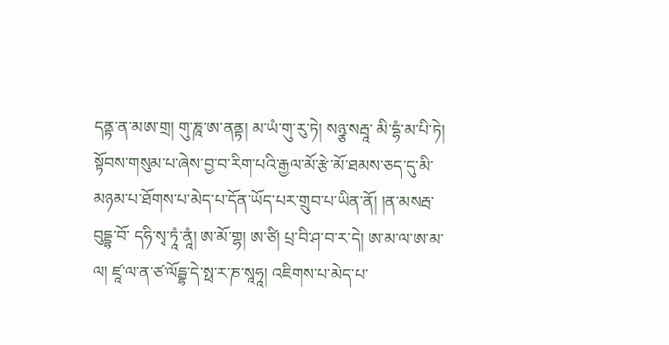དནྟ་ན་མཨ་གྲ། གུ་ཎཱ་ཨ་ནནྟ། མ་ཡཾ་གུ་རུ་ཏེ། སཉྩ་སརྦཱ་ མི་དྷཾ་མ་པི་ཏེ། སྟོབས་གསུམ་པ་ཞེས་བྱ་བ་རིག་པའི་རྒྱལ་མོ་རྩེ་མོ་ཐམས་ཅད་དུ་མི་མཉམ་པ་ཐོགས་པ་མེད་པ་དོན་ཡོད་པར་གྲུབ་པ་ཡིན་ནོ། །ན་མསརྦ་བུདྡྷ་བོ་ དཧི་སྭ་ཏཱཾ་ནཱཾ། ཨ་མོ་གྷ། ཨ་ཙི། པྲ་བི་ཤ་བ་ར་དེ། ཨ་མ་ལ་ཨ་མ་ལ། ཛཱ་ལ་ན་ཙ་ལོདྦྷ་དེ་སྥ་ར་ཎ་སཱཧཱ། འཇིགས་པ་མེད་པ་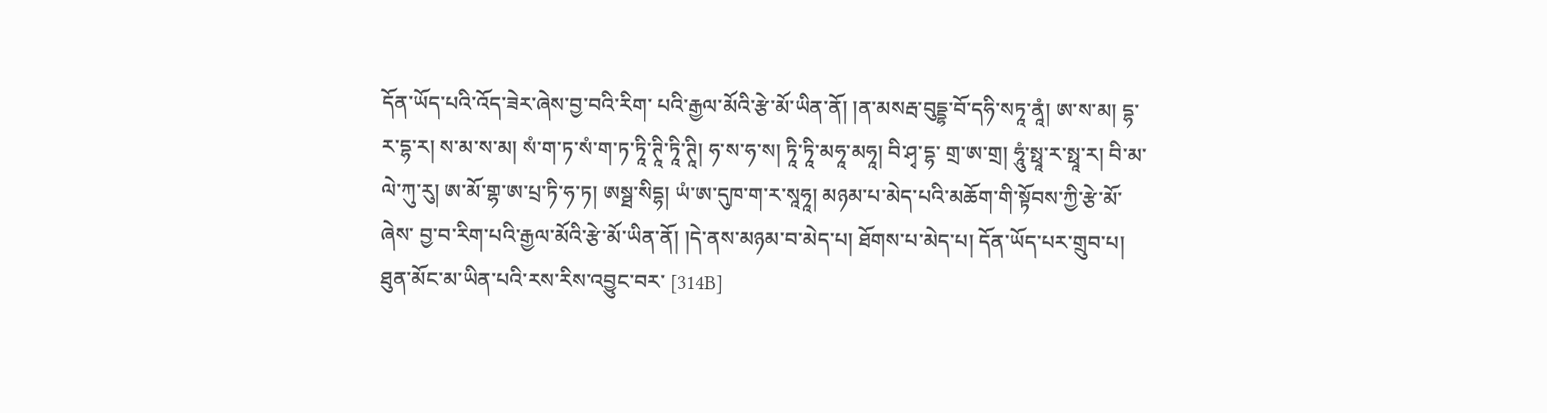དོན་ཡོད་པའི་འོད་ཟེར་ཞེས་བྱ་བའི་རིག་ པའི་རྒྱལ་མོའི་རྩེ་མོ་ཡིན་ནོ། །ན་མསརྦ་བུདྡྷ་བོ་དཧི་སཏཱ་ནཱཾ། ཨ་ས་མ། དྷ་ར་དྷ་ར། ས་མ་ས་མ། སཾ་ག་ཏ་སཾ་ག་ཏ་ཏཱི་ཊཱི་ཏཱི་ཊཱི། ཧ་ས་ཧ་ས། ཏཱི་ཏཱི་མཧཱ་མཧཱ། བི་ཤྭ་དྷ་ གྲ་ཨ་གྲ། ཧཱུཾ་སྥཱ་ར་སྥཱ་ར། བི་མ་ལེ་ཀུ་རུ། ཨ་མོ་གྷ་ཨ་པྲ་ཏི་ཧ་ཏ། ཨསྠ་སིདྷ། ཡཾ་ཨ་དུཁ་ག་ར་སཱཧཱ། མཉམ་པ་མེད་པའི་མཆོག་གི་སྟོབས་ཀྱི་རྩེ་མོ་ཞེས་ བྱ་བ་རིག་པའི་རྒྱལ་མོའི་རྩེ་མོ་ཡིན་ནོ། །དེ་ནས་མཉམ་བ་མེད་པ། ཐོགས་པ་མེད་པ། དོན་ཡོད་པར་གྲུབ་པ། ཐུན་མོང་མ་ཡིན་པའི་རས་རིས་འབྱུང་བར་ [314B]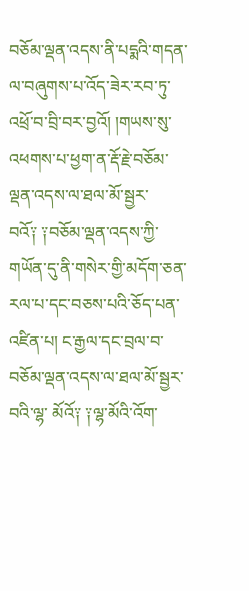བཅོམ་ལྡན་འདས་ནི་པདྨའི་གདན་ལ་བཞུགས་པ་འོད་ཟེར་རབ་ཏུ་འཕྲོ་བ་བྲི་བར་བྱའོ། །གཡས་སུ་འཕགས་པ་ཕྱག་ན་རྡོ་རྗེ་བཅོམ་ལྡན་འདས་ལ་ཐལ་མོ་སྦྱར་ བའོ༑ ༑བཅོམ་ལྡན་འདས་ཀྱི་གཡོན་དུ་ནི་གསེར་གྱི་མདོག་ཅན་རལ་པ་དང་བཅས་པའི་ཅོད་པན་འཛིན་པ། ང་རྒྱལ་དང་བྲལ་བ་བཅོམ་ལྡན་འདས་ལ་ཐལ་མོ་སྦྱར་བའི་ལྷ་ མོའོ༑ ༑ལྷ་མོའི་འོག་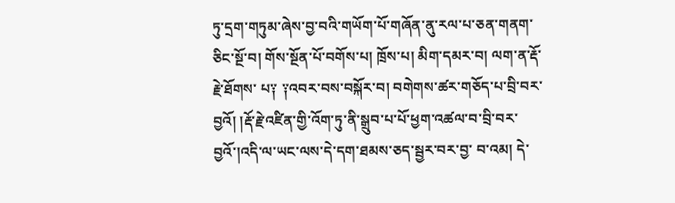ཏུ་དྲག་གཏུམ་ཞེས་བྱ་བའི་གཡོག་པོ་གཞོན་ནུ་རལ་པ་ཅན་གནག་ཅིང་སྔོ་བ། གོས་སྔོན་པོ་བགོས་པ། ཁྲོས་པ། མིག་དམར་བ། ལག་ན་རྡོ་རྗེ་ཐོགས་ པ༑ ༑འབར་བས་བསྐོར་བ། བགེགས་ཚར་གཅོད་པ་བྲི་བར་བྱའོ། །རྡོ་རྗེ་འཛིན་གྱི་འོག་ཏུ་ནི་སྒྲུབ་པ་པོ་ཕྱག་འཚལ་བ་བྲི་བར་བྱའོ་།འདི་ལ་ཡང་ལས་དེ་དག་ཐམས་ཅད་སྦྱར་བར་བྱ་ བ་འམ། དེ་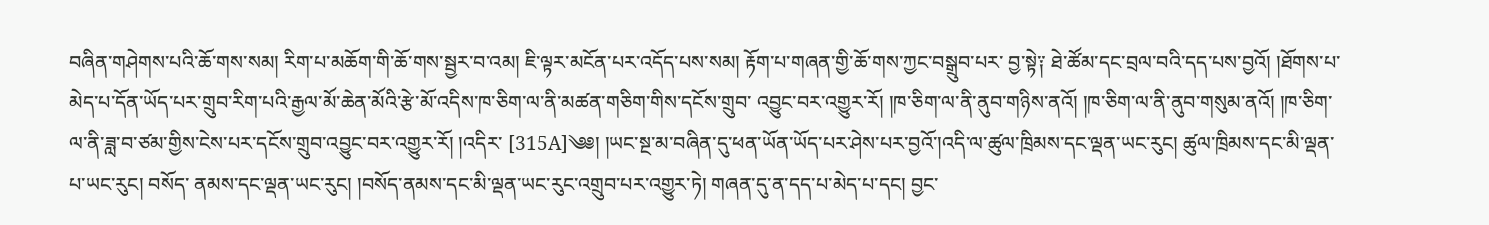བཞིན་གཤེགས་པའི་ཆོ་གས་སམ། རིག་པ་མཆོག་གི་ཆོ་གས་སྦྱར་བ་འམ། ཇི་ལྟར་མངོན་པར་འདོད་པས་སམ། རྟོག་པ་གཞན་གྱི་ཆོ་གས་ཀྱང་བསྒྲུབ་པར་ བྱ་སྟེ༑ ཐེ་ཚོམ་དང་བྲལ་བའི་དད་པས་བྱའོ། །ཐོགས་པ་མེད་པ་དོན་ཡོད་པར་གྲུབ་རིག་པའི་རྒྱལ་མོ་ཆེན་མོའི་རྩེ་མོ་འདིས་ཁ་ཅིག་ལ་ནི་མཚན་གཅིག་གིས་དངོས་གྲུབ་ འབྱུང་བར་འགྱུར་རོ། །ཁ་ཅིག་ལ་ནི་ནུབ་གཉིས་ནའོ། །ཁ་ཅིག་ལ་ནི་ནུབ་གསུམ་ནའོ། །ཁ་ཅིག་ལ་ནི་ཟླ་བ་ཙམ་གྱིས་ངེས་པར་དངོས་གྲུབ་འབྱུང་བར་འགྱུར་རོ། །འདིར་ [315A]༄༅། །ཡང་སྔ་མ་བཞིན་དུ་ཕན་ཡོན་ཡོད་པར་ཤེས་པར་བྱའོ་།འདི་ལ་ཚུལ་ཁྲིམས་དང་ལྡན་ཡང་རུང། ཚུལ་ཁྲིམས་དང་མི་ལྡན་པ་ཡང་རུང། བསོད་ ནམས་དང་ལྡན་ཡང་རུང། །བསོད་ནམས་དང་མི་ལྡན་ཡང་རུང་འགྲུབ་པར་འགྱུར་ཏེ། གཞན་དུ་ན་དད་པ་མེད་པ་དང། བྱང་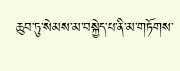ཆུབ་ཏུ་སེམས་མ་བསྐྱེད་པ་ནི་མ་གཏོགས་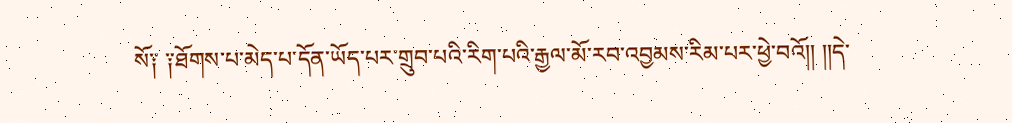སོ༑ ༑ཐོགས་པ་མེད་པ་དོན་ཡོད་པར་གྲུབ་པའི་རིག་པའི་རྒྱལ་མོ་རབ་འབྱམས་རིམ་པར་ཕྱེ་བའོ།། །།དེ་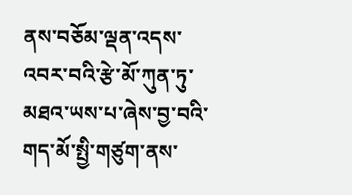ནས་བཅོམ་ལྡན་འདས་འབར་བའི་རྩེ་མོ་ཀུན་ཏུ་ མཐའ་ཡས་པ་ཞེས་བྱ་བའི་གད་མོ་སྤྱི་གཙུག་ནས་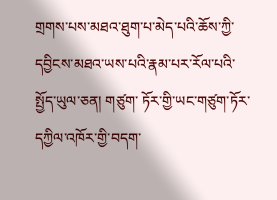གྲགས་པས་མཐའ་ཐུག་པ་མེད་པའི་ཆོས་ཀྱི་དབྱིངས་མཐའ་ཡས་པའི་རྣམ་པར་རོལ་པའི་སྤྱོད་ཡུལ་ཅན། གཙུག་ ཏོར་གྱི་ཡང་གཙུག་ཏོར་དཀྱིལ་འཁོར་གྱི་བདག་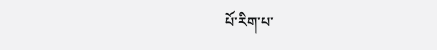པོ་རིག་པ་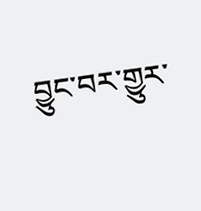བྱུང་བར་གྱུར་